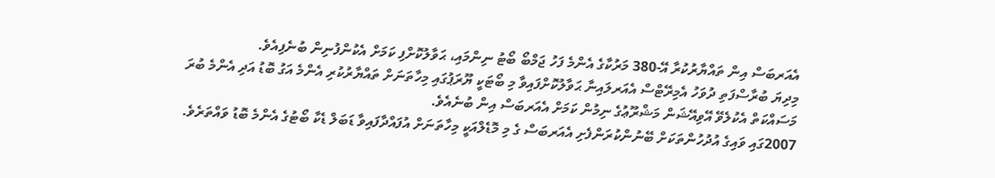އެއަރބަސް އިން ތައްޔާރުކުރާ އޭ-380 މަރުކާގެ އެންމެ ފަހު ޖަމްބޯ ބޯޓު ނިންމައި، ޙަވާލުކޮށްފި ކަމަށް އެކުންފުނިން ބުނެފިއެވެ.
މިދިޔަ ބުރާސްފަތި ދުވަހު އެމިރޭޓްސް އެއަރލައިނާ ޙަވާލުކޮށްފައިވާ މި ބޯޓަކީ ޔޫރަޕުގައި މިހާތަނަށް ތައްޔާރުކުރި އެންމެ އަގު ބޮޑު އަދި އެންމެ ބުރަ މަސައްކަތް އެކުލެވޭ އޭވިއޭޝަން މަޝްރޫޢުގެ ނިމުން ކަމަށް އެއަރބަސް އިން ބުނެއެވެ.
2007ގައި ވައިގެ އުދުހުންތަކަށް ބޭނުންކުރަންފެށި އެއަރބަސް ގެ މި މޮޑެލްއަކީ މިހާތަނަށް އުފައްދާފައިވާ ޑަބަލް ޑެކާ ބޯޓުގެ އެންމެ ބޮޑު ވައްތަރެވެ.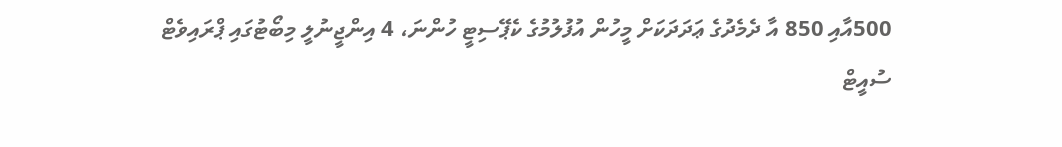500އާއި 850 އާ ދެމެދުގެ ޢަދަދަކަށް މީހުން އުފުލުމުގެ ކެޕޭސިޓީ ހުންނަ، 4 އިންޖީނުލީ މިބޯޓުގައި ޕްރައިވެޓް ސުއީޓް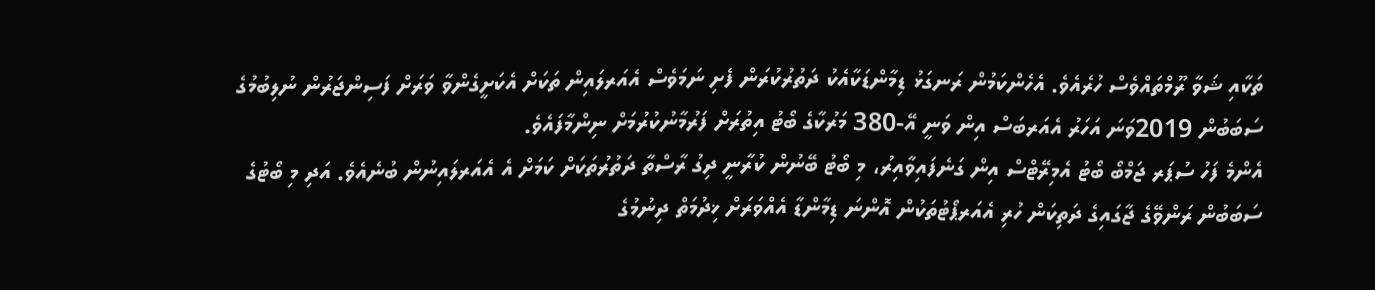ތަކާއި ޝަވާ ރޫމްތައްވެސް ހުރެއެވެ. އެހެންކަމުން ރަނގަޅު ޑިމާންޑަކާއެކު ދަތުރުކުރަން ފެށި ނަމަވެސް އެއަރލައިން ތަކަށް އެކަށީގެންވާ ވަރަށް ފަސިންޖަރުން ނުލިބުމުގެ ސަބަބުން 2019ވަނަ އަހަރު އެއަރބަސް އިން ވަނީ އޭ-380 މަރުކާގެ ބޯޓު އިތުރަށް ފަރުމާނުކުރުމަށް ނިންމާފައެވެ.
އެންމެ ފަހު ސުޕަރ ޖަމްބޯ ބޯޓު އެމިރޭޓްސް އިން ގަނެފައިވާއިރު، މި ބޯޓު ބޭނުން ކުރާނީ ދިގު ރާސްތާ ދަތުރުތަކަށް ކަމަށް އެ އެއަރލައިނުން ބުނެއެވެ. އަދި މި ބޯޓުގެ ސަބަބުން ރަންވޭގެ ޖާގައިގެ ދަތިކަން ހުރި އެއަރޕޯޓުތަކުން އޮންނަ ޑިމާންޑާ އެއްވަރަށް ޚިދުމަތް ދިނުމުގެ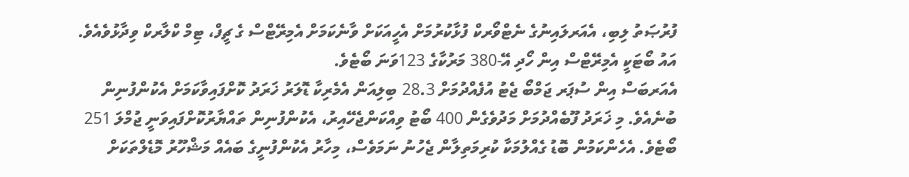ފުރުޞަތު ލިބި، އެއަރލައިނުގެ ނެޓްވޯރކް ފުޅާކުރުމަށް އެހީއަކަށް ވާނެކަމަށް އެމިރޭޓްސް ގެ ޗީފް، ޓިމް ކްލާރކް ވިދާޅުވެއެވެ. އައު ބޯޓަކީ އެމިރޭޓްސް އިން ހޯދި އޭ-380 މަރުކާގެ 123ވަނަ ބޯޓެވެ.
އެއަރބަސް އިން ސުޕަރ ޖަމްބޯ ޖެޓު އުފެއްދުމަށް 28.3 ބިލިއަން އެމެރިކާ ޑޮލަރު ޚަރަދު ކޮށްފައިވާކަމަށް އެކުންފުނިން ބުނެއެވެ. މި ޚަރަދު ފޫބެއްދުމަށް މަދުވެގެން 400 ބޯޓު ވިއްކަންޖެހޭއިރު، އެކުންފުނިން ތައްޔާރުކޮށްފައިވަނީ ޖުމްލަ 251 ބޯޓެވެ. އެހެންކަމުން ބޮޑު ގެއްލުމަކާ ކުރިމަތިލާން ޖެހުނު ނަމަވެސް، މިހާރު އެކުންފުނީގެ ބައެއް މަޝްހޫރު މޮޑެލްތަކަށް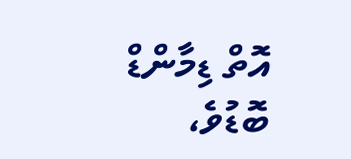އޮތް ޑިމާންޑް ބޮޑުވެ،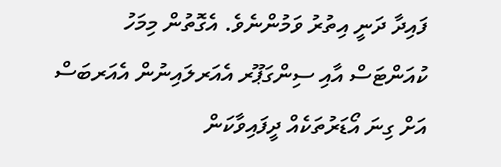ފައިދާ ދަނީ އިތުރު ވަމުންނެވެ. އެގޮތުން މިމަހު ކުއަންޓަސް އާއި ސިންގަޕޫރ އެއަރލައިނުން އެއަރބަސް އަށް ގިނަ އޯޑަރުތަކެއް ދީފައިވާކަން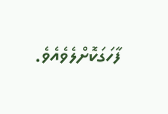ފާހަގަކޮށްލެވެއެވެ.